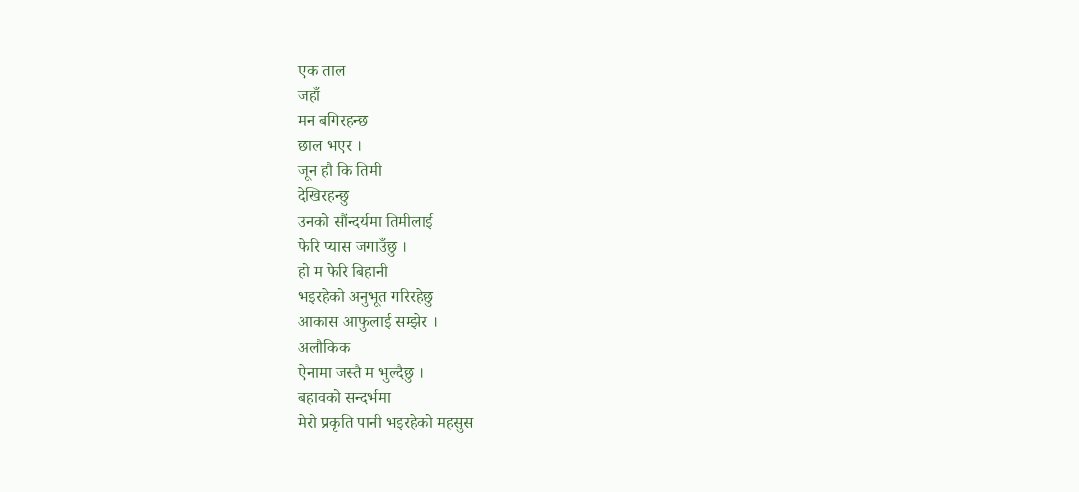एक ताल
जहाँ
मन बगिरहन्छ
छाल भएर ।
जून हौ कि तिमी
देखिरहन्छु
उनको सौंन्दर्यमा तिमीलाई
फेरि प्यास जगाउँछु ।
हो म फेरि बिहानी
भइरहेको अनुभूत गरिरहेछु
आकास आफुलाई सम्झेर ।
अलौकिक
ऐनामा जस्तै म भुल्दैछु ।
बहावको सन्दर्भमा
मेरो प्रकृति पानी भइरहेको महसुस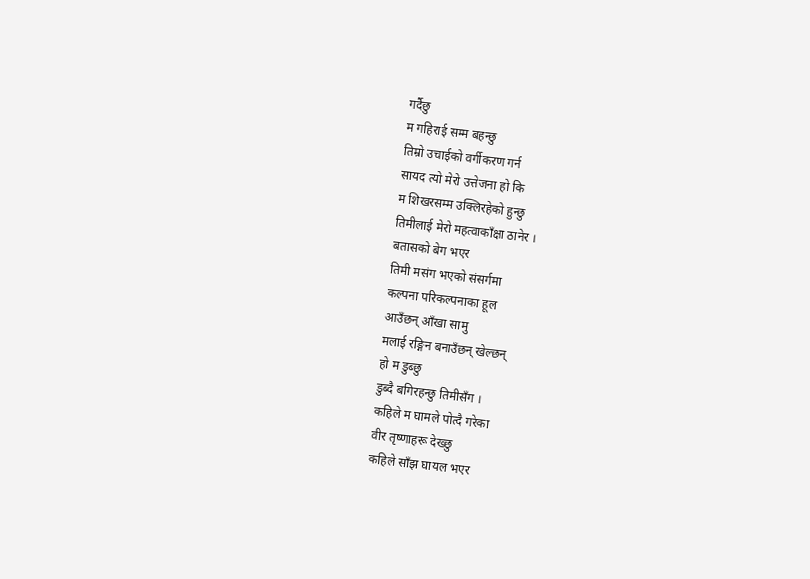गर्दैछु
म गहिराई सम्म बहन्छु
तिम्रो उचाईको वर्गीकरण गर्न
सायद त्यो मेरो उत्तेजना हो कि
म शिखरसम्म उक्लिरहेको हुन्छु
तिमीलाई मेरो महत्वाकाँक्षा ठानेर ।
बतासको बेग भएर
तिमी मसंग भएको संसर्गमा
कल्पना परिकल्पनाका हूल
आउँछन् आँखा सामु
मलाई रङ्गिन बनाउँछन् खेल्छन्
हो म डुब्छु
डुब्दै बगिरहन्छु तिमीसँग ।
कहिले म घामले पोत्दै गरेका
वीर तृष्णाहरू देख्छु
कहिले साँझ घायल भएर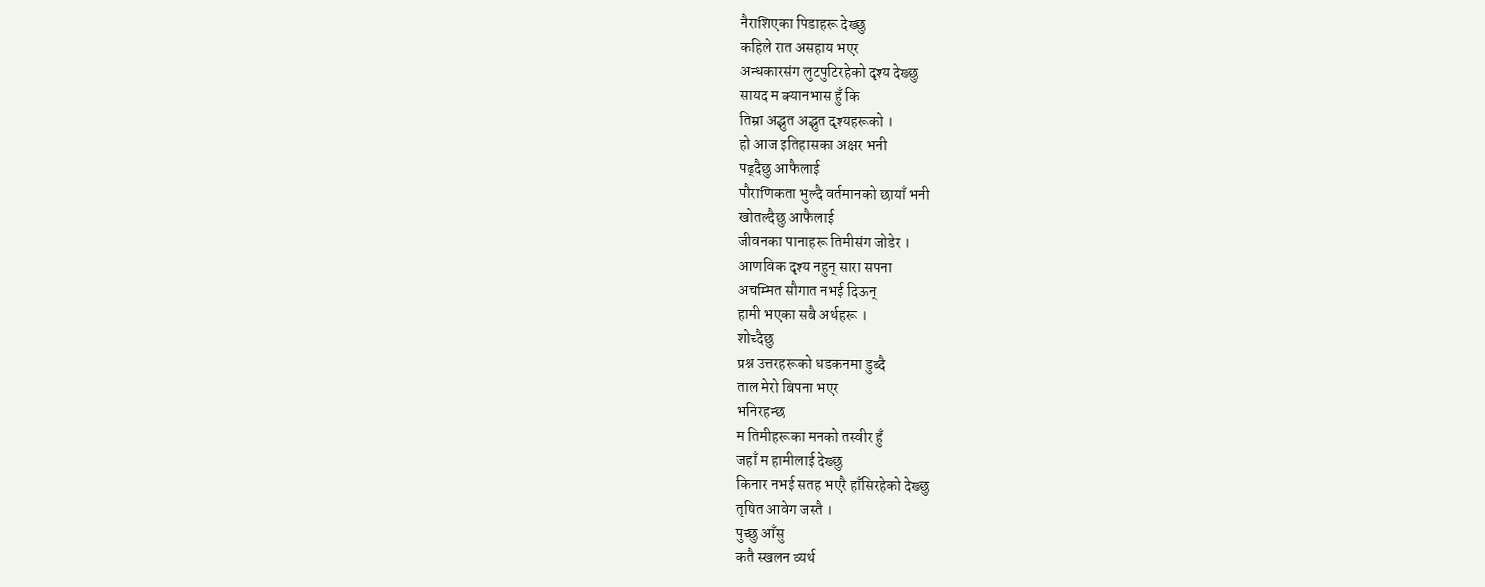नैराशिएका पिडाहरू देख्छु
कहिले रात असहाय भएर
अन्धकारसंग लुटपुटिरहेको दृश्य देख्छु
सायद म क्यानभास हुँ कि
तिम्रा अद्भुत अद्भुत दृश्यहरूको ।
हो आज इतिहासका अक्षर भनी
पढ्दैछु आफैलाई
पौराणिकता भुल्दै वर्तमानको छायाँ भनी
खोतल्दैछु आफैलाई
जीवनका पानाहरू तिमीसंग जोडेर ।
आणविक दृश्य नहुन् सारा सपना
अचम्मित सौगात नभई दिऊन्
हामी भएका सबै अर्थहरू ।
शोच्दैछु
प्रश्न उत्तरहरूको धडकनमा डुब्दै
ताल मेरो बिपना भएर
भनिरहन्छ
म तिमीहरूका मनको तस्वीर हुँ
जहाँ म हामीलाई देख्छु
किनार नभई सतह भएरै हाँसिरहेको देख्छु
तृषित आवेग जस्तै ।
पुच्छु आँसु
कतै स्खलन व्यर्थ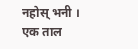नहोस् भनी ।
एक ताल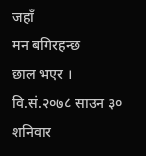जहाँ
मन बगिरहन्छ
छाल भएर ।
वि.सं.२०७८ साउन ३० शनिवार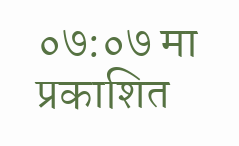०७:०७ मा प्रकाशित